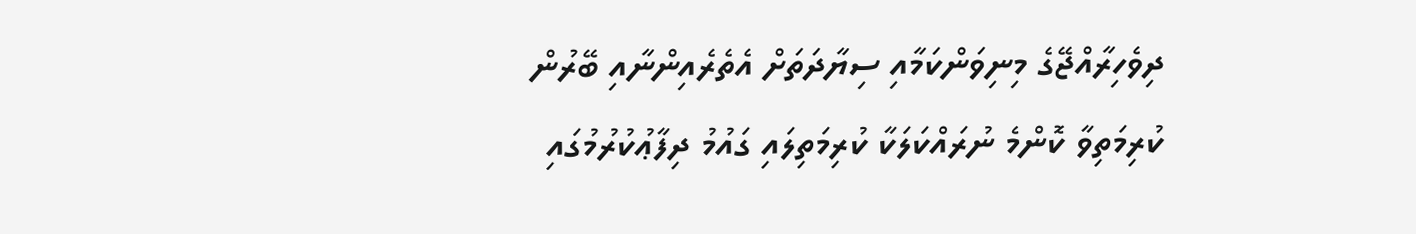ދިވެހިރާއްޖޭގެ މިނިވަންކަމާއި ސިޔާދަތަށް އެތެރެއިންނާއި ބޭރުން ކުރިމަތިވާ ކޮންމެ ނުރައްކަލަކާ ކުރިމަތިލައި ގައުމު ދިފާޢުކުރުމުގައި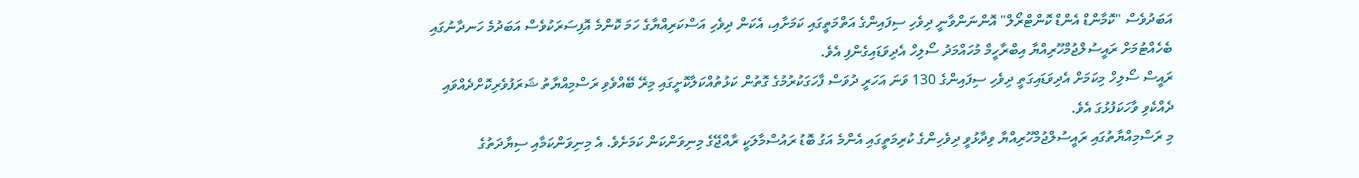އަބަދުވެސް "ކޮމާންޑް އެންޑް ކޮންޓްރޯލް" އޮންނަންވާނީ ދިވެހި ސިފައިންގެ އަތްމަތީގައި ކަމަށާއި، އެކަން ދިވެހި އަސްކަރިއްޔާގެ ހަމަ ކޮންމެ އޮފިސަރަކުވެސް އަބަދުމެ ހަނދާނުގައި ބެހެއްޓުމަށް ރައީސުލްޖުމްހޫރިއްޔާ އިބްރާހީމް މުހައްމަދު ސޯލިހް އެދިވަޑައިގެންފި އެވެ.
ރައީސް ސޯލިހް މިކަމަށް އެދިވަޑައިގަތީ ދިވެހި ސިފައިންގެ 130 ވަނަ އަހަރީ ދުވަސް ފާހަގަކުރުމުގެ ގޮތުން ކަޅުތުއްކަލާކޮށީގައި މިރޭ ބޭއްވެވި ރަސްމިއްޔާތު ޝަރަފުވެރިކޮށްދެއްވައި ދެއްކެވި ވާހަކަފުޅުގަ އެވެ.
މި ރަސްމިއްޔާތުގައި ރައީސުލްޖުމްހޫރިއްޔާ ވިދާޅުވީ ދިވެހިންގެ ކުރިމަތީގައި އެންމެ އަގު ބޮޑު ރައުސްމާލަކީ ރާއްޖޭގެ މިނިވަންކަން ކަމަށެވެ. އެ މިނިވަންކަމާއި ސިޔާދަތުގެ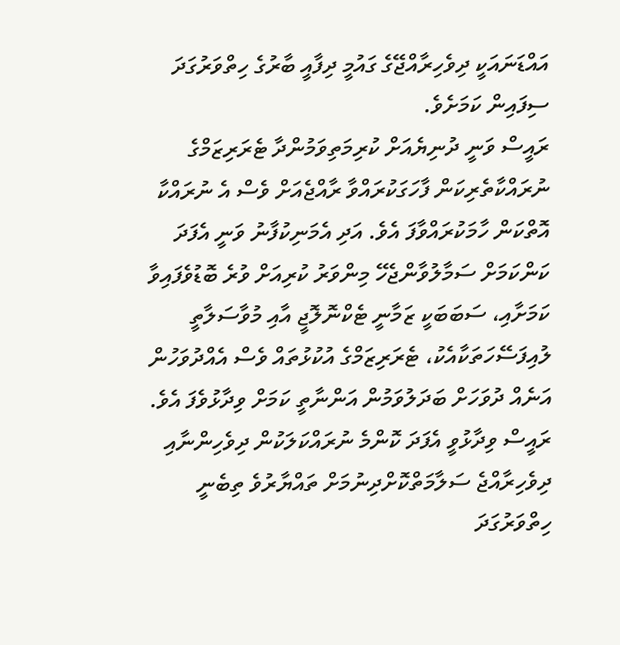އައްޑަނައަކީ ދިވެހިރާއްޖޭގެ ގައުމީ ދިފާއީ ބާރުގެ ހިތްވަރުގަދަ ސިފައިން ކަމަށެވެ.
ރައީސް ވަނީ ދުނިޔެއަށް ކުރިމަތިވަމުންދާ ޓެރަރިޒަމްގެ ނުރައްކާތެރިކަން ފާހަގަކުރައްވާ ރާއްޖެއަށް ވެސް އެ ނުރައްކާ އޮތްކަން ހާމަކުރައްވާފަ އެވެ. އަދި އެމަނިކުފާނު ވަނީ އެފަދަ ކަންކަމަށް ސަމާލުވާންޖެހޭ މިންވަރު ކުރިއަށް ވުރެ ބޮޑުވެފައިވާ ކަމަށާއި، ސަބަބަކީ ޒަމާނީ ޓެކްނޮލޮޖީ އާއި މުވާސަލާތީ ލުއިފަސޭހަތަކާއެކު، ޓެރަރިޒަމްގެ އުކުޅުތައް ވެސް އެއްދުވަހުން އަނެއް ދުވަހަށް ބަދަލުވަމުން އަންނާތީ ކަމަށް ވިދާޅުވެފަ އެވެ.
ރައީސް ވިދާޅުވީ އެފަދަ ކޮންމެ ނުރައްކަލަކުން ދިވެހިންނާއި ދިވެހިރާއްޖެ ސަލާމަތްކޮށްދިނުމަށް ތައްޔާރުވެ ތިބެނީ ހިތްވަރުގަދަ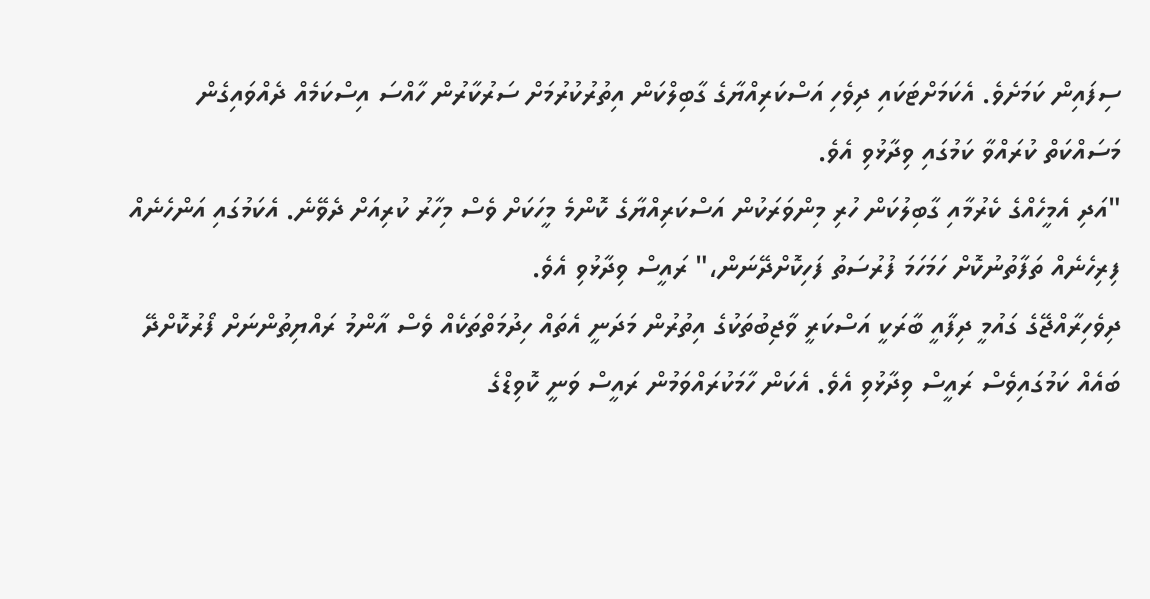ސިފައިން ކަމަށެވެ. އެކަމަށްޓަކައި ދިވެހި އަސްކަރިއްޔާގެ ގާބިލްކަން އިތުރުކުރުމަށް ސަރުކާރުން ހާއްސަ އިސްކަމެއް ދެއްވައިގެން މަސައްކަތް ކުރައްވާ ކަމުގައި ވިދާޅުވި އެވެ.
"އަދި އެމީހެއްގެ ކެރުމާއި ގާބިލުކަން ހުރި މިންވަރަކުން އަސްކަރިއްޔާގެ ކޮންމެ މީހަކަށް ވެސް މިހާރު ކުރިއަށް ދެވޭނެ. އެކަމުގައި އަންހެނެއް ފިރިހެނެއް ތަފާތުނުކޮށް ހަމަހަމަ ފުރުސަތު ފަހިކޮށްދޭނަން،" ރައީސް ވިދާޅުވި އެވެ.
ދިވެހިރާއްޖޭގެ ގައުމީ ދިފާއީ ބާރަކީ އަސްކަރީ ވާޖިބުތަކުގެ އިތުރުން މަދަނީ އެތައް ހިދުމަތްތަކެއް ވެސް އާންމު ރައްޔިތުންނަށް ފޯރުކޮށްދޭ ބައެއް ކަމުގައިވެސް ރައީސް ވިދާޅުވި އެވެ. އެކަން ހާމަކުރައްވަމުން ރައީސް ވަނީ ކޮވިޑްގެ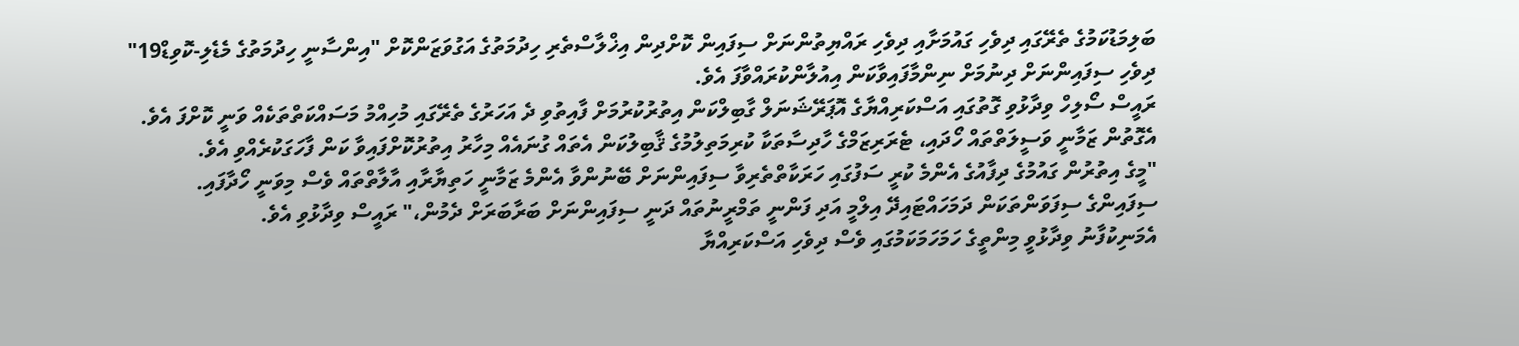ބަލިމަޑުކަމުގެ ތެރޭގައި ދިވެހި ގައުމަށާއި ދިވެހި ރައްޔިތުންނަށް ސިފައިން ކޮށްދިން އިޚްލާސްތެރި ހިދުމަތުގެ އަގުވަޒަންކޮށް "އިންސާނީ ހިދުމަތުގެ މެޑެލި-ކޮވިޑް19" ދިވެހި ސިފައިންނަށް ދިނުމަށް ނިންމާފައިވާކަން އިއުލާންކުރައްވާފަ އެވެ.
ރައީސް ސޯލިހް ވިދާޅުވި ގޮތުގައި އަސްކަރިއްޔާގެ އޮޕަރޭޝަނަލް ގާބިލްކަން އިތުރުކުރުމަށް ފާއިތުވި ދެ އަހަރުގެ ތެރޭގައި މުހިއްމު މަސައްކަތްތަކެއް ވަނީ ކޮށްފަ އެވެ. އެގޮތުން ޒަމާނީ ވަސީލަތްތައް ހޯދައި، ޓެރަރިޒަމްގެ ހާދިސާތަކާ ކުރިމަތިލުމުގެ ޤާބިލުކަން އެތައް ގުނައެއް މިހާރު އިތުރުކޮށްފައިވާ ކަން ފާހަގަކުރެއްވި އެވެ.
"މީގެ އިތުރުން ގައުމުގެ ދިފާއުގެ އެންމެ ކުރީ ސަފުގައި ހަރަކާތްތެރިވާ ސިފައިންނަށް ބޭނުންވާ އެންމެ ޒަމާނީ ހަތިޔާރާއި އާލާތްތައް ވެސް މިވަނީ ހޯދާފައި. ސިފައިންގެ ސިފަވަންތަކަން ދަމަހައްޓައިދޭ އިލްމީ އަދި ފަންނީ ތަމްރީނުތައް ދަނީ ސިފައިންނަށް ބަރާބަރަށް ދެމުން،" ރައީސް ވިދާޅުވި އެވެ.
އެމަނިކުފާނު ވިދާޅުވީ މިންތީގެ ހަމަހަމަކަމުގައި ވެސް ދިވެހި އަސްކަރިއްޔާ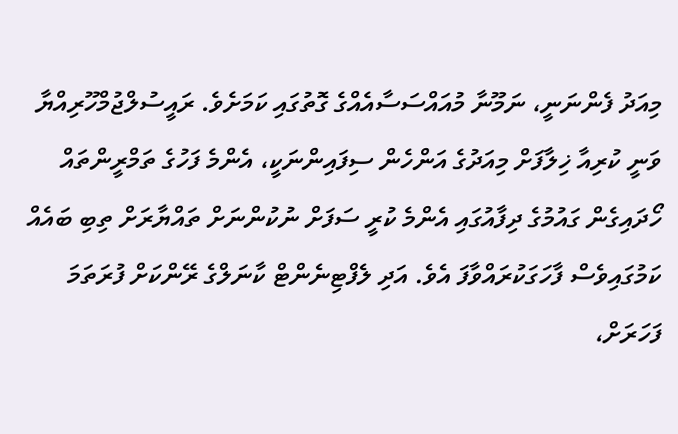މިއަދު ފެންނަނީ، ނަމޫނާ މުއައްސަސާއެއްގެ ގޮތުގައި ކަމަށެވެ. ރައީސުލްޖުމްހޫރިއްޔާ ވަނީ ކުރިއާ ޚިލާފަށް މިއަދުގެ އަންހެން ސިފައިންނަކީ، އެންމެ ފަހުގެ ތަމްރީންތައް ހޯދައިގެން ގައުމުގެ ދިފާއުގައި އެންމެ ކުރީ ސަފަށް ނުކުންނަށް ތައްޔާރަށް ތިބި ބައެއް ކަމުގައިވެސް ފާހަގަކުރައްވާފަ އެވެ. އަދި ލެފްޓިނެންޓް ކާނަލްގެ ރޭންކަށް ފުރަތަމަ ފަހަރަށް،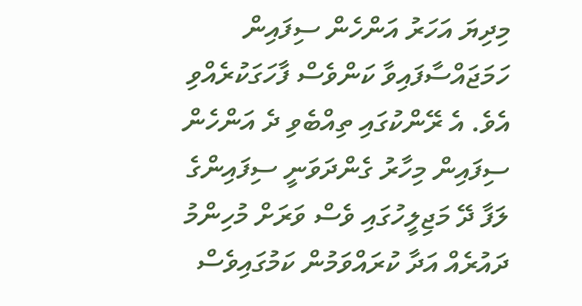މިދިޔަ އަހަރު އަންހެން ސިފައިން ހަމަޖައްސާފައިވާ ކަންވެސް ފާހަގަކުރެއްވި އެވެ. އެ ރޭންކުގައި ތިއްބެވި ދެ އަންހެން ސިފައިން މިހާރު ގެންދަވަނީ ސިފައިންގެ ލަފާ ދޭ މަޖިލީހުގައި ވެސް ވަރަށް މުހިންމު ދައުރެއް އަދާ ކުރައްވަމުން ކަމުގައިވެސް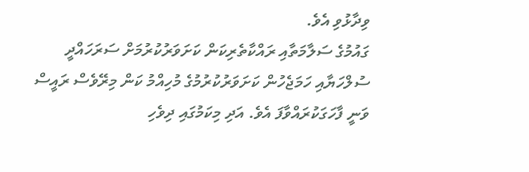ވިދާޅުވި އެވެ.
ގައުމުގެ ސަލާމަތާއި ރައްކާތެރިކަން ކަށަވަރުކުރުމަށް ސަރަހައްދީ ސުލްހަޔާއި ހަމަޖެހުން ކަށަވަރުކުރުމުގެ މުހިއްމު ކަން މިރޭވެސް ރައީސް ވަނީ ފާހަގަކުރައްވާފަ އެވެ. އަދި މިކަމުގައި ދިވެހި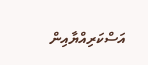އަސްކަރިއްޔާއިން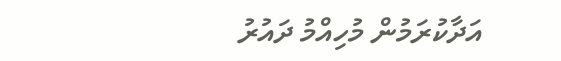އަދާކުރަމުން މުހިއްމު ދައުރު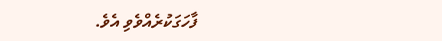ފާހަގަކުރެއްވެވި އެވެ.